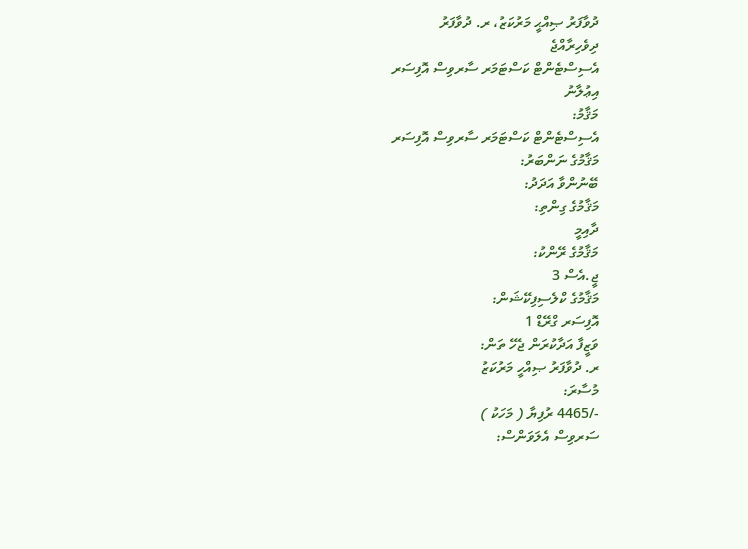ދުވާފަރު ޞިއްޙީ މަރުކަޒު، ރ. ދުވާފަރު
ދިވެހިރާއްޖެ
އެސިސްޓެންޓް ކަސްޓަމަރ ސާރވިސް އޮފިސަރ
އިޢުލާނު
މަޤާމު:
އެސިސްޓެންޓް ކަސްޓަމަރ ސާރވިސް އޮފިސަރ
މަޤާމުގެ ނަންބަރު:
ބޭނުންވާ އަދަދު:
މަޤާމުގެ ގިންތި:
ދާއިމީ
މަޤާމުގެ ރޭންކު:
ޖީ.އެސް 3
މަޤާމުގެ ކްލެސިފިކޭޝަން:
އޮފިސަރ ގްރޭޑް 1
ވަޒީފާ އަދާކުރަން ޖެހޭ ތަން:
ރ. ދުވާފަރު ޞިއްހީ މަރުކަޒު
މުސާރަ:
-/4465 ރުފިޔާ ( މަހަކު )
ސަރވިސް އެލަވަންސް: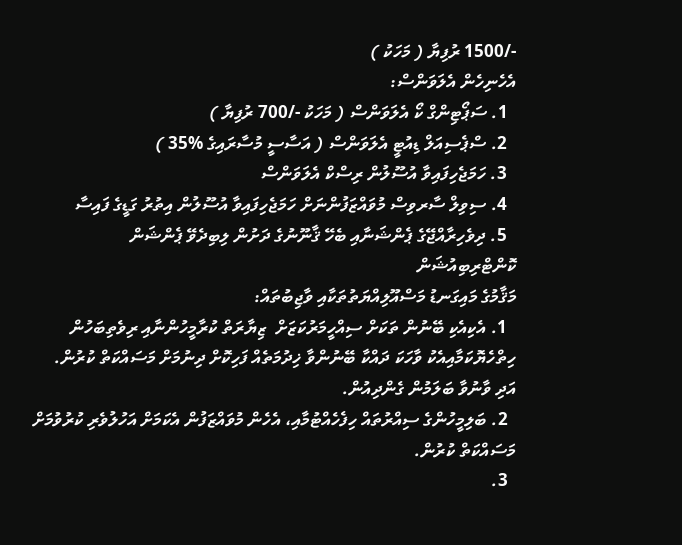-/1500 ރުފިޔާ ( މަހަކު )
އެހެނިހެން އެލަވަންސް:
  1. ސަޕޯޓިންގް ކޯ އެލަވަންސް ( މަހަކު -/700 ރުފިޔާ )
  2. ސްޕެސިއަލް ޑިއުޓީ އެލަވަންސް ( އަސާސީ މުސާރައިގެ %35 )
  3. ހަމަޖެހިފައިވާ އުސޫލުން ރިސްކް އެލަވަންސް
  4. ސިވިލް ސާރވިސް މުވައްޒަފުންނަށް ހަމަޖެހިފައިވާ އުސޫލުން އިތުރު ގަޑީގެ ފައިސާ
  5. ދިވެހިރާއްޖޭގެ ޕެންޝަނާއި ބެހޭ ޤާނޫނުގެ ދަށުން ލިބިދެވޭ ޕެންޝަން ކޮންޓްރިބިއުޝަން
މަޤާމުގެ މައިގަނޑު މަސްއޫލިއްޔަތުތަކާއި ވާޖިބުތައް:
  1. އެކިއެކި ބޭނުން ތަކަށް ސިއްހީމަރުކަޒަށް  ޒިޔާރަތް ކުރާމީހުންނާއި ރިވެތިބަހުން ހިތްހެޔޮކަމާއިއެކު ވާހަކަ ދައްކާ ބޭނުންވާ ޚިދުމަތެއް ފަހިކޮށް ދިނުމަށް މަސައްކަތް ކުރުން. އަދި ވާނުވާ ބަލަމުން ގެންދިއުން.
  2. ބަލިމީހުންގެ ސިއްރުތައް ހިފެހެއްޓުމާއި، އެހެން މުވައްޒަފުން އެކަމަށް އަހުލުވެރި ކުރުވުމަށް މަސައްކަތް ކުރުން.
  3.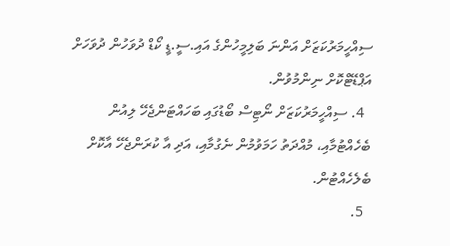ސިއްހީމަރުކަޒަށް އަންނަ ބަލިމީހުންގެ އައި.ސީ.ޑީ ކޯޑް ދުވަހުން ދުވަހަށް އަޕްޑޭޓްކޮށް ނިންމުވުން.
  4. ސިއްހީމަރުކަޒަށް ނޯޓިސް ބޯޑުގައި ބަހައްޓަންޖެހޭ ލިއުން ބެހެއްޓުމާއި، މުއްދަތު ހަމަވުމުން ނެގުމާއި، އަދި އާ ކުރަންޖެހޭ އާކޮށް ބެލެހެއްޓުން.
  5.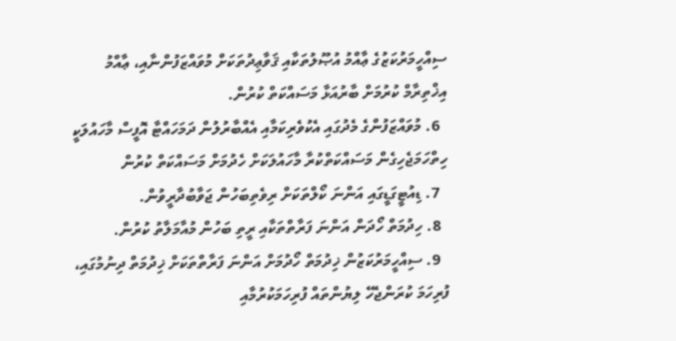ސިއްހީމަރުކަޒުގެ ޢާއްމު އުޞޫލުތަކާއި ޤަވާޢިދުތަކަށް މުވައްޒަފުންނާއި، ޢާއްމު އިޚްތިރާމް ކުރުމަށް ބާރުއަޅާ މަސައްކަތް ކުރުން.
  6. މުވައްޒަފުންގެ މެދުގައި އެކުވެރިކަމާއި އެއްބާރުލުން ދަމަހައްޓާ އޮފީސް މާހައުލަކީ ހިތްހަމަޖެހިގެން މަސައްކަތްކުރާ މާހައުލަކަށް ހެދުމަށް މަސައްކަތް ކުރުން
  7. ޑިއުޓީގަޑީގައި އަންނަ ކޯލްތަކަށް ރިވެތިބަހުން ޖަވާބުދާރީވުން.
  8. ހިދުމަތް ހޯދަން އަންނަ ފަރާތްތަކާއި ރީތި ބަހުން މުއާމަލާތު ކުރުން.
  9. ސިއްހީމަރުކަޒުން ޚިދުމަތް ހޯދުމަށް އަންނަ ފަރާތްތަކަށް ޚިދުމަތް ދިނުމުގައި، ފުރިހަމަ ކުރަންޖެހޭ ލިޔުންތައް ފުރިހަމަކުރުމާއި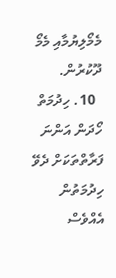މެމޯލިޔުމާއި މެމޯ ދޫކުރުން.
  10. ހިދުމަތް ހޯދަން އަންނަ ފަރާތްތަކަށް ދެވޭ ހިދުމަތުން އެއްވެސް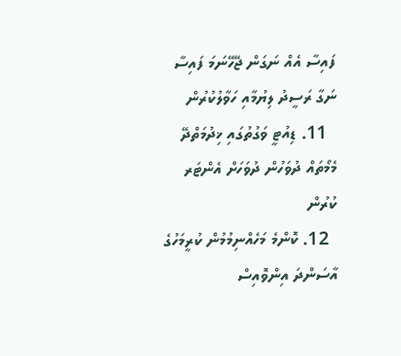ފައިސާ އެއް ނަގަން ޖޭހޭނަމަ ފައިސާ ނަގާ ރަސީދު ލިޔުމާއި ހަވާލުކުރުން
  11. ޑިއުޓީ ވަގުތުގައި ޚިދުމަތްދޭ މެމޯތައް ދުވަހުން ދުވަހަށް އެންޓަރ ކުރުން
  12. ކޮންމެ މަހެއްނިމުމުން ކުރީމަހުގެ އާސަންދަ އިންވޮއިސް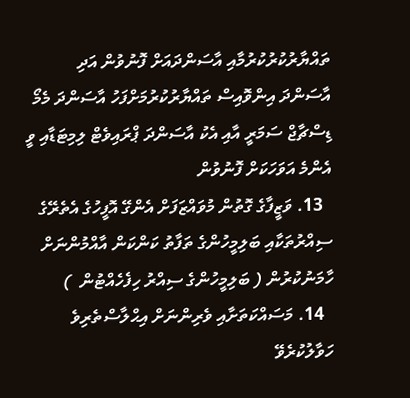ތައްޔާރުކުރުކުރުމާއި އާސަންދައަށް ފޮނުވުން އަދި އާސަންދަ އިންވޮއިސް ތައްޔާރުކުރުމަށްފަހު އާސަންދަ މެމޯ ޑިސްޗާޖް ސަމަރީ އާއި އެކު އާސަންދަ ޕްރައިވެޓް ލިމިޓަޑާއި ވީ އެންމެ އަވަހަކަށް ފޮނުވުން
  13. ވަޒީފާގެ ގޮތުން މުވައްޒަފަށް އެންގޭ އޮފީހުގެ އެތެރޭގެ ސިއްރުތަކާއި ބަލިމީހުންގެ ތަފާތު ކަންކަން އާއްމުންނަށް ހާމަނުކުރުން ( ބަލިމީހުންގެ ސިއްރު ހިފެހެއްޓުން  )
  14. މަސައްކަތަށާއި ވެރިންނަށް އިޙްލާސްތެރިވެ ހަވާލުކުރެވޭ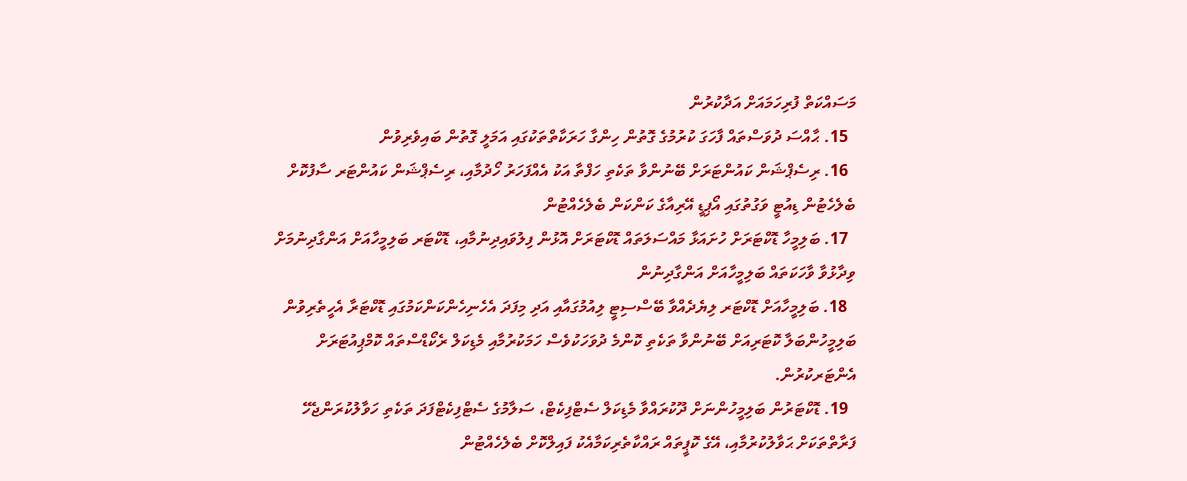މަސައްކަތް ފުރިހަމައަށް އަދާކުރުން
  15. ޙާއްސަ ދުވަސްތައް ފާހަގަ ކުރުމުގެ ގޮތުން ހިންގާ ހަރަކާތްތަކުގައި އަމަލީ ގޮތުން ބައިވެރިވުން
  16. ރިސެޕްޝަން ކައުންޓަރަށް ބޭނުންވާ ތަކެތި ހަފްތާ އަކު އެއްފަހަރު ހޯދުމާއި، ރިސެޕްޝަން ކައުންޓަރ ސާފުކޮށް ބެލެހެޓުން ޑިއުޓީ ވަގުތުގައި އޯޕިޑީ އޭރިއާގެ ކަންކަން ބެލެހެއްޓުން
  17. ބަލިމީހާ ޑޮކްޓަރަށް ހުށައަޅާ މައްސަލަތައް ޑޮކްޓަރަށް އޮޅުން ފިލުވައިދިނުމާއި، ޑޮކްޓަރ ބަލިމީހާއަށް އަންގާދިނުމަށް ވިދާޅުވާ ވާހަކަތައް ބަލިމީހާއަށް އަންގާދިނުން
  18. ބަލިމީހާއަށް ޑޮކްޓަރ ލިޔެދެއްވާ ބޭސްސިޓީ ލިއުމުގައާއި އަދި މިފަދަ އެހެނިހެންކަންކަމުގައި ޑޮކްޓަރާ އެހީތެރިވުން ބަލިމީހުންބަލާ ކޮޓަރިއަށް ބޭނުންވާ ތަކެތި ކޮންމެ ދުވަހަކުވެސް ހަމަކުރުމާއި މެޑިކަލް ރެކޯޑްސްތައް ކޮމްޕިއުޓަރަށް އެންޓަރކުރުން.
  19. ޑޮކްޓަރުން ބަލިމީހުންނަށް ދޫކުރައްވާ މެޑިކަލް ސެޓްފިކެޓް، ސަލާމުގެ ސެޓްފިކެޓްފަދަ ތަކެތި ހަވާލުކުރަންޖެހޭ ފަރާތްތަކަށް ޙަވާލުކުރުމާއި، އޭގެ ކޮޕީތައް ރައްކާތެރިކަމާއެކު ފައިލްކޮށް ބެލެހެއްޓުން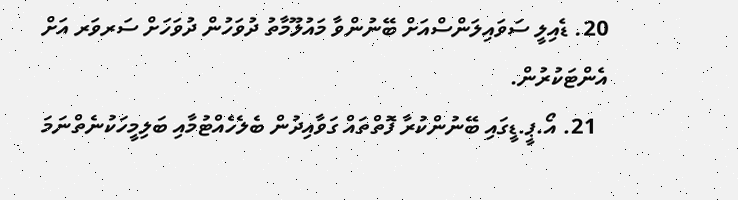20. ޑެއިލީ ސަވައިލަންސްއަށް ބޭނުންވާ މައުލޫމާތު ދުވަހުން ދުވަހަށް ސަރވަރ އަށް އެންޓަކުރުން.
  21. އޯ.ޕީ.ޑީގައި ބޭނުންކުރާ ފޮތްތައް ގަވާއިދުން ބެލެހެއްޓުމާއި ބަލިމީހަކުނެތްނަމަ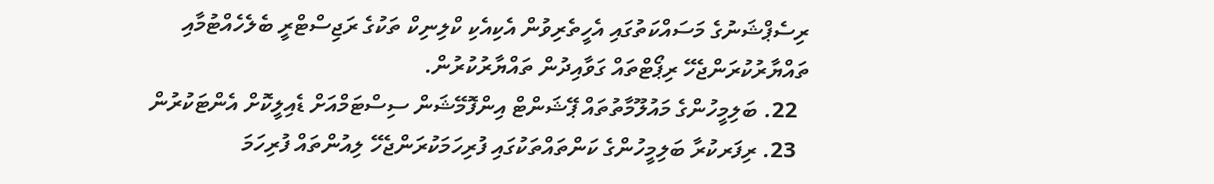ރިސެޕްޝަނުގެ މަސައްކަތުގައި އެހީތެރިވުން އެކިއެކި ކްލިނިކް ތަކުގެ ރަޖިސްޓްރީ ބެލެހެއްޓުމާއި ތައްޔާރުކުރަންޖެހޭ ރިޕޯޓްތައް ގަވާއިދުން ތައްޔާރުކުރުން.
  22. ބަލިމީހުންގެ މައުލޫމާތުތައް ޕޭޝަންޓް އިންފޮމޭޝަން ސިސްޓަމްއަށް ޑެއިލީކޮށް އެންޓަކުރުން
  23. ރިފަރކުރާ ބަލިމީހުންގެ ކަންތައްތަކުގައި ފުރިހަމަކުރަންޖެހޭ ލިއުންތައް ފުރިހަމަ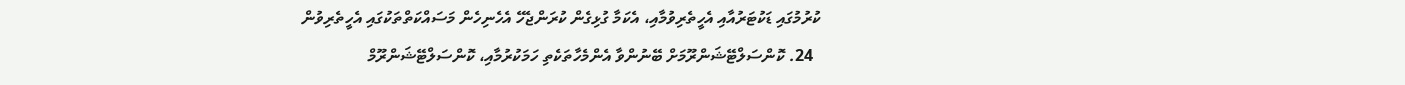ކުރުމުގައި ޑަކުޓަރުއާއި އެހީތެރިވުމާއި، އެކަމާ ގުޅިގެން ކުރަންޖެހޭ އެހެނިހެން މަސައްކަތްތަކުގައި އެހީތެރިވުން
  24. ކޮންސަލްޓޭޝަންރޫމަށް ބޭނުންވާ އެންމެހާތަކެތި ހަމަކުރުމާއި، ކޮންސަލްޓޭޝަންރޫމް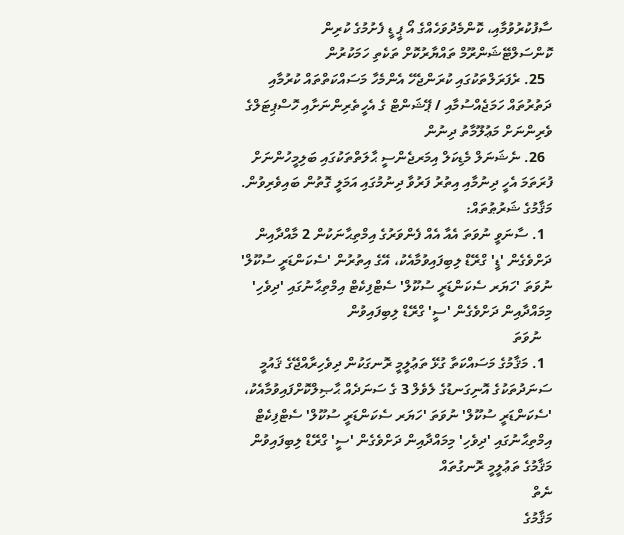ސާފުކުރުވުމާއި، ކޮންމެދުވަހެއްގެ އޯ ޕީ ޑީ ފެށުމުގެ ކުރިން ކޮންސަލްޓޭޝަންރޫމް ތައްޔާރުކޮށް ތަކެތި ހަމަކުރުން
  25. ރެފަރަލްތަކުގައި ކުރަންޖެހޭ އެންމެހާ މަސައްކަތްތައް ކުރުމާއި ދަތުރުތައް ހަމަޖެއްސުމާއި / ޕޭޝަންޓް ގެ އެހީތެރިންނަށާއި ހޮސްޕިޓަލްގެ ވެރިންނަށް މަޢުލޫމާތު ދިނުން
  26. ނެޝަނަލް މެޑިކަލް އިމަރޖެންސީ ޙާލަތްތަކުގައި ބަލިމީހުންނަށް ފުރަތަމަ އެހީ ދިނުމާއި އިތުރު ފަރުވާ ދިނުމުގައި އަމަލީ ގޮތުން ބައިވެރިވުން.
މަޤާމުގެ ޝަރުޠުތައް:
  1. ސާނަވީ ނުވަތަ އެއާ އެއް ފެންވަރުގެ އިމްތިޙާނަކުން 2 މާއްދާއިން ދަށްވެގެން 'ޑީ' ގްރޭޑް ލިބިފައިވުމާއެކު، އޭގެ އިތުރުން 'ސެކަންޑަރީ ސުކޫލް' ނުވަތަ 'ހަޔަރ ސެކަންޑަރީ ސުކޫލް' ސެޓްފިކެޓް އިމްތިޙާނުގައި 'ދިވެހި' މިމައްދާއިން ދަށްވެގެން 'ސީ' ގްރޭޑް ލިބިފައިވުން
   ނުވަތަ
  1. މަޤާމުގެ މަސައްކަތާ ގުޅޭ ތަޢުލީމީ ރޮނގަކުން ދިވެހިރާއްޖޭގެ ޤައުމީ ސަނަދުތަކުގެ އޮނިގަނޑުގެ ލެވެލް 3 ގެ ސަނަދެއް ޙާޞިލްކޮށްފައިވުމާއެކު، 'ސެކަންޑަރީ ސުކޫލް' ނުވަތަ 'ހަޔަރ ސެކަންޑަރީ ސުކޫލް' ސެޓްފިކެޓް އިމްތިޙާނުގައި 'ދިވެހި' މިމައްދާއިން ދަށްވެގެން 'ސީ' ގްރޭޑް ލިބިފައިވުން
މަޤާމުގެ ތަޢުލީމީ ރޮނގުތައް
ނެތް
މަޤާމުގެ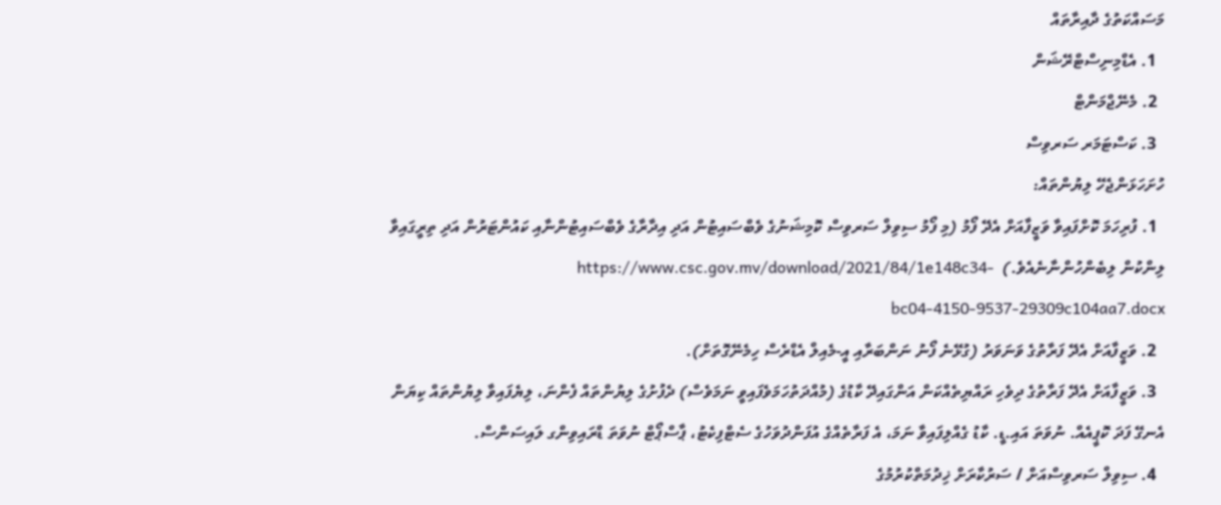މަސައްކަތުގެ ދާއިރާތައް
  1. އެޑްމިނިސްޓްރޭޝަން
  2. މެނޭޖްމަންޓް
  3. ކަސްޓަމަރ ސަރވިސް
ހުށަހަޅަންޖެހޭ ލިޔުންތައް:
  1. ފުރިހަމަ ކޮށްފައިވާ ވަޒީފާއަށް އެދޭ ފޯމު (މި ފޯމު ސިވިލް ސަރވިސް ކޮމިޝަނުގެ ވެބްސައިޓުން އަދި އިދާރާގެ ވެބްސައިޓުންނާއި ކައުންޓަރުން އަދި ތިރީގައިވާ ލިންކުން ލިބެންހުންނާނެއެވެ.)  https://www.csc.gov.mv/download/2021/84/1e148c34-bc04-4150-9537-29309c104aa7.docx
  2. ވަޒީފާއަށް އެދޭ ފަރާތުގެ ވަނަވަރު (ގުޅޭނެ ފޯނު ނަންބަރާއި އީ-މެއިލް އެޑްރެސް ހިމެނޭގޮތަށް).
  3. ވަޒީފާއަށް އެދޭ ފަރާތުގެ ދިވެހި ރައްޔިތެއްކަން އަންގައިދޭ ކާޑުގެ (މުއްދަތުހަމަވެފައިވީ ނަމަވެސް) ދެފުށުގެ ލިޔުންތައް ފެންނަ، ލިޔެފައިވާ ލިޔުންތައް ކިޔަން އެނގޭ ފަދަ ކޮޕީއެއް. ނުވަތަ އައި.ޑީ. ކާޑު ގެއްލިފައިވާ ނަމަ، އެ ފަރާތެއްގެ އުފަންދުވަހުގެ ސެޓްފިކެޓު، ޕާސްޕޯޓް ނުވަތަ ޑްރައިވިންގ ލައިސަންސް.
  4. ސިވިލް ސަރވިސްއަށް / ސަރުކާރަށް ޚިދުމަތްކުރުމުގެ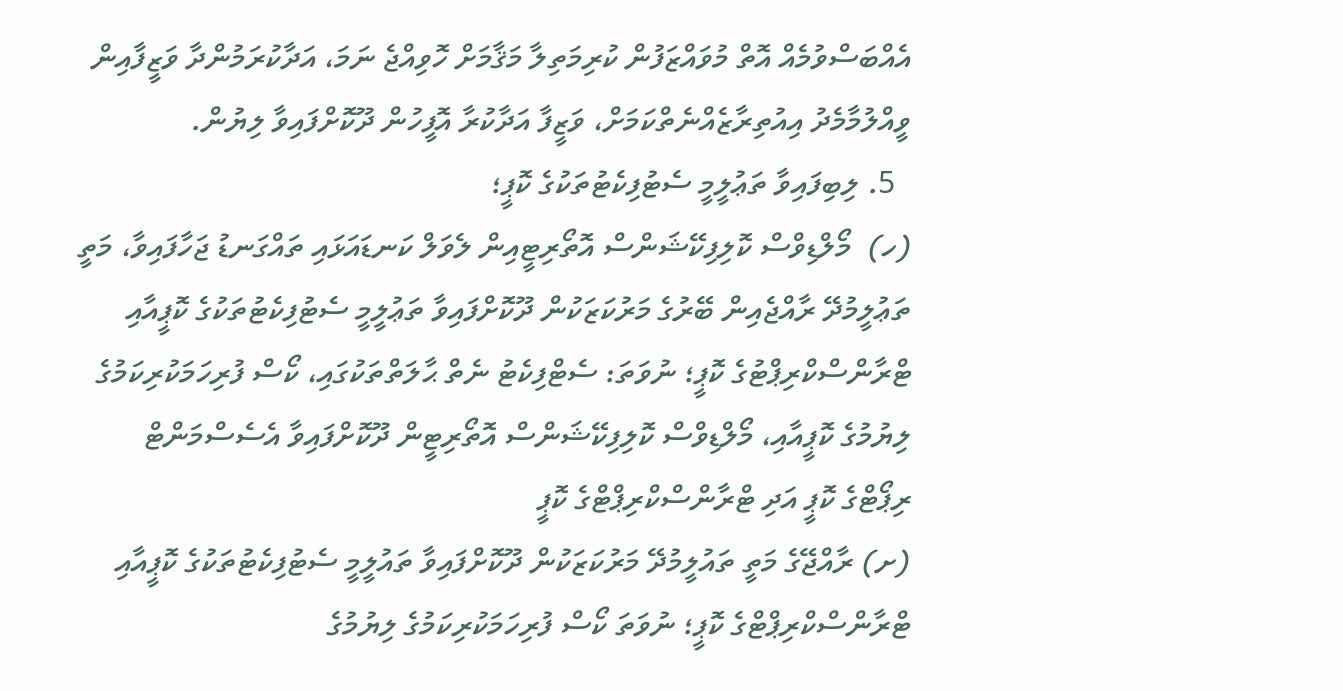އެއްބަސްވުމެއް އޮތް މުވައްޒަފުން ކުރިމަތިލާ މަޤާމަށް ހޮވިއްޖެ ނަމަ، އަދާކުރަމުންދާ ވަޒީފާއިން ވީއްލުމާމެދު އިއުތިރާޒެއްނެތްކަމަށް، ވަޒީފާ އަދާކުރާ އޮފީހުން ދޫކޮށްފައިވާ ލިޔުން.
  5. ލިބިފައިވާ ތަޢުލީމީ ސެޓުފިކެޓުތަކުގެ ކޮޕީ؛
(ހ)  މޯލްޑިވްސް ކޮލިފިކޭޝަންސް އޮތޯރިޓީއިން ލެވަލް ކަނޑައަޅައި ތައްގަނޑު ޖަހާފައިވާ، މަތީ ތަޢުލީމުދޭ ރާއްޖެއިން ބޭރުގެ މަރުކަޒަކުން ދޫކޮށްފައިވާ ތަޢުލީމީ ސެޓުފިކެޓުތަކުގެ ކޮޕީއާއި ޓްރާންސްކްރިޕްޓުގެ ކޮޕީ؛ ނުވަތަ: ސެޓްފިކެޓު ނެތް ޙާލަތްތަކުގައި، ކޯސް ފުރިހަމަކުރިކަމުގެ ލިޔުމުގެ ކޮޕީއާއި، މޯލްޑިވްސް ކޮލިފިކޭޝަންސް އޮތޯރިޓީން ދޫކޮށްފައިވާ އެސެސްމަންޓް ރިޕޯޓްގެ ކޮޕީ އަދި ޓްރާންސްކްރިޕްޓްގެ ކޮޕީ
(ށ) ރާއްޖޭގެ މަތީ ތައުލީމުދޭ މަރުކަޒަކުން ދޫކޮށްފައިވާ ތައުލީމީ ސެޓުފިކެޓުތަކުގެ ކޮޕީއާއި ޓްރާންސްކްރިޕްޓްގެ ކޮޕީ؛ ނުވަތަ ކޯސް ފުރިހަމަކުރިކަމުގެ ލިޔުމުގެ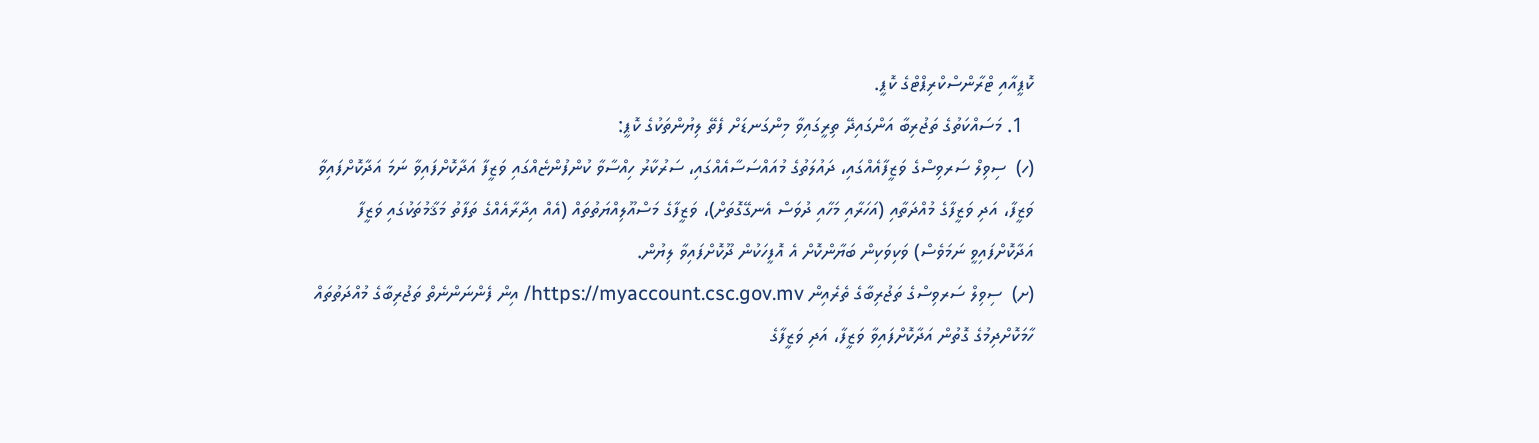ކޮޕީއާއި ޓްރާންސްކްރިޕްޓްގެ ކޮޕީ.
  1. މަސައްކަތުގެ ތަޖުރިބާ އަންގައިދޭ ތިރީގައިވާ މިންގަނޑަށް ފެތޭ ލިޔުންތަކުގެ ކޮޕީ:
(ހ)  ސިވިލް ސަރވިސްގެ ވަޒީފާއެއްގައި، ދައުލަތުގެ މުއައްސަސާއެއްގައި، ސަރުކާރު ހިއްސާވާ ކުންފުންޏެއްގައި ވަޒީފާ އަދާކޮށްފައިވާ ނަމަ އަދާކޮށްފައިވާ ވަޒީފާ، އަދި ވަޒީފާގެ މުއްދަތާއި (އަހަރާއި މަހާއި ދުވަސް އެނގޭގޮތަށް)، ވަޒީފާގެ މަސްއޫލިއްޔަތުތައް (އެއް އިދާރާއެއްގެ ތަފާތު މަޤާމުތަކުގައި ވަޒީފާ އަދާކޮށްފައިވީ ނަމަވެސް) ވަކިވަކިން ބަޔާންކޮށް އެ އޮފީހަކުން ދޫކޮށްފައިވާ ލިޔުން.
(ށ)  ސިވިލް ސަރވިސްގެ ތަޖުރިބާގެ ތެރެއިން https://myaccount.csc.gov.mv/ އިން ފެންނަންނެތް ތަޖުރިބާގެ މުއްދަތުތައް ހާމަކޮށްދިމުގެ ގޮތުން އަދާކޮށްފައިވާ ވަޒީފާ، އަދި ވަޒީފާގެ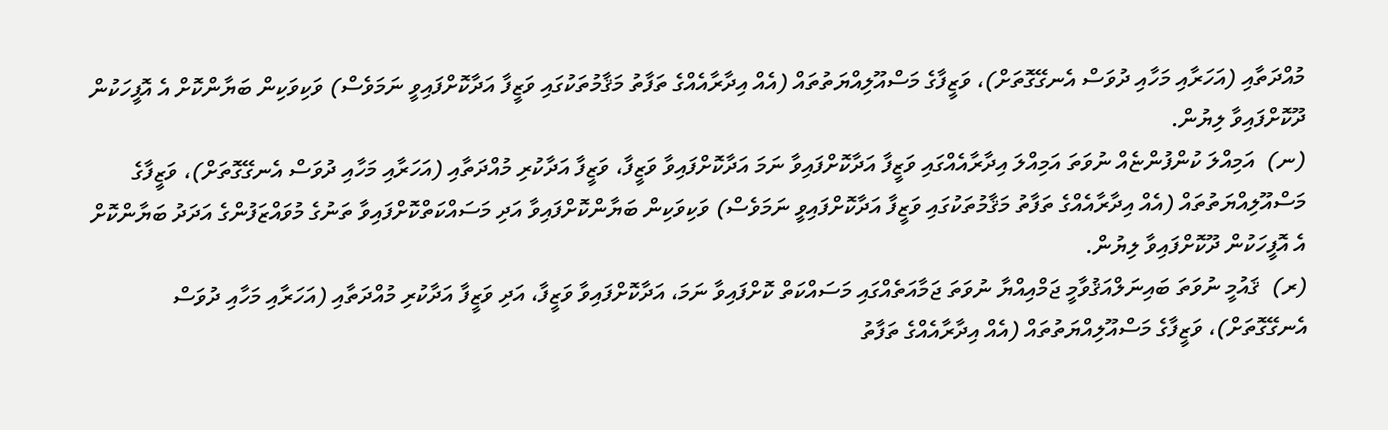މުއްދަތާއި (އަހަރާއި މަހާއި ދުވަސް އެނގޭގޮތަށް)، ވަޒީފާގެ މަސްއޫލިއްޔަތުތައް (އެއް އިދާރާއެއްގެ ތަފާތު މަޤާމުތަކުގައި ވަޒީފާ އަދާކޮށްފައިވީ ނަމަވެސް) ވަކިވަކިން ބަޔާންކޮށް އެ އޮފީހަކުން ދޫކޮށްފައިވާ ލިޔުން.
(ނ)  އަމިއްލަ ކުންފުންޏެއް ނުވަތަ އަމިއްލަ އިދާރާއެއްގައި ވަޒީފާ އަދާކޮށްފައިވާ ނަމަ އަދާކޮށްފައިވާ ވަޒީފާ، ވަޒީފާ އަދާކުރި މުއްދަތާއި (އަހަރާއި މަހާއި ދުވަސް އެނގޭގޮތަށް)، ވަޒީފާގެ މަސްއޫލިއްޔަތުތައް (އެއް އިދާރާއެއްގެ ތަފާތު މަޤާމުތަކުގައި ވަޒީފާ އަދާކޮށްފައިވީ ނަމަވެސް) ވަކިވަކިން ބަޔާންކޮށްފައިވާ އަދި މަސައްކަތްކޮށްފައިވާ ތަނުގެ މުވައްޒަފުންގެ އަދަދު ބަޔާންކޮށް އެ އޮފީހަކުން ދޫކޮށްފައިވާ ލިޔުން.
(ރ)  ޤައުމީ ނުވަތަ ބައިނަލްއަޤުވާމީ ޖަމްއިއްޔާ ނުވަތަ ޖަމާއަތެއްގައި މަސައްކަތް ކޮށްފައިވާ ނަމަ، އަދާކޮށްފައިވާ ވަޒީފާ، އަދި ވަޒީފާ އަދާކުރި މުއްދަތާއި (އަހަރާއި މަހާއި ދުވަސް އެނގޭގޮތަށް)، ވަޒީފާގެ މަސްއޫލިއްޔަތުތައް (އެއް އިދާރާއެއްގެ ތަފާތު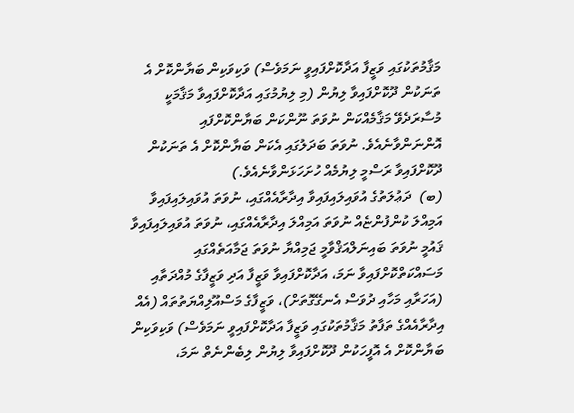މަޤާމުތަކުގައި ވަޒީފާ އަދާކޮށްފައިވީ ނަމަވެސް) ވަކިވަކިން ބަޔާންކޮށް އެ ތަނަކުން ދޫކޮށްފައިވާ ލިޔުން (މި ލިޔުމުގައި އަދާކޮށްފައިވާ މަޤާމަކީ މުސާރަދެވޭ މަޤާމެއްކަން ނުވަތަ ނޫންކަން ބަޔާންކޮށްފައި އޮންނަންވާނެއެވެ. ނުވަތަ ބަދަލުގައި އެކަން ބަޔާންކޮށް އެ ތަނަކުން ދޫކޮށްފައިވާ ރަސްމީ ލިޔުމެއް ހުށަހަޅަންވާނެއެވެ.)
(ބ)  ދަޢުލަތުގެ އުވައިލައިފައިވާ އިދާރާއެއްގައި، ނުވަތަ އުވައިލައިފައިވާ އަމިއްލަ ކުންފުންޏެއް ނުވަތަ އަމިއްލަ އިދާރާއެއްގައި، ނުވަތަ އުވައިލައިފައިވާ ޤައުމީ ނުވަތަ ބައިނަލްއަޤްވާމީ ޖަމިއްޔާ ނުވަތަ ޖަމާއަތެއްގައި މަސައްކަތްކޮށްފައިވާ ނަމަ، އަދާކޮށްފައިވާ ވަޒީފާ އަދި ވަޒީފާގެ މުއްދަތާއި (އަހަރާއި މަހާއި ދުވަސް އެނގޭގޮތަށް)، ވަޒީފާގެ މަސްއޫލިއްޔަތުތައް (އެއް އިދާރާއެއްގެ ތަފާތު މަޤާމުތަކުގައި ވަޒީފާ އަދާކޮށްފައިވީ ނަމަވެސް) ވަކިވަކިން ބަޔާންކޮށް އެ އޮފީހަކުން ދޫކޮށްފައިވާ ލިޔުން ލިބެންނެތް ނަމަ،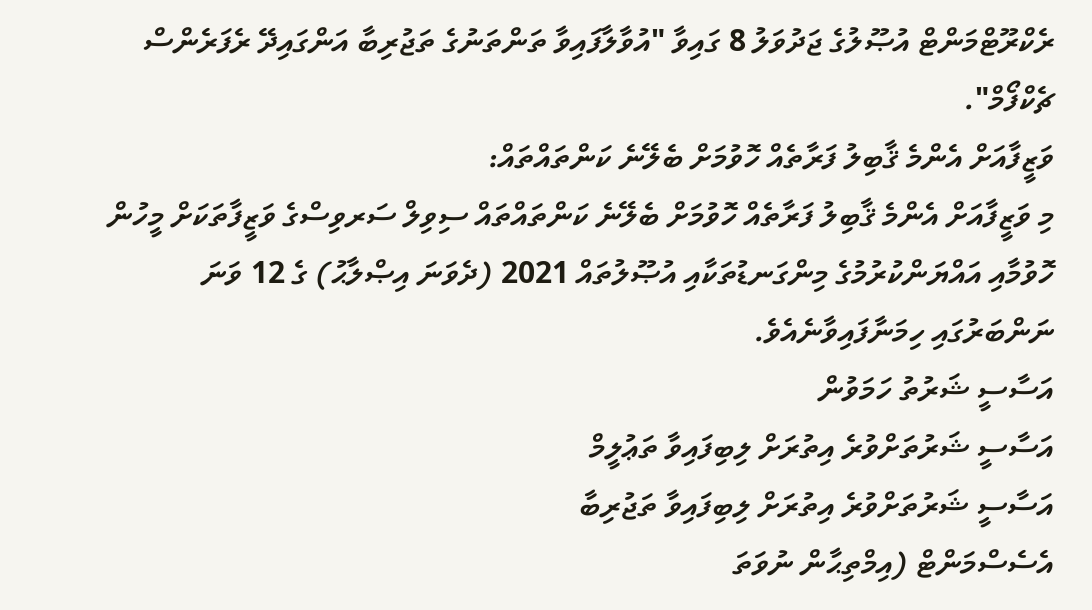ރެކްރޫޓްމަންޓް އުޞޫލުގެ ޖަދުވަލު 8 ގައިވާ "އުވާލާފައިވާ ތަންތަނުގެ ތަޖުރިބާ އަންގައިދޭ ރެފަރެންސް ޗެކްފޯމް".
ވަޒީފާއަށް އެންމެ ޤާބިލު ފަރާތެއް ހޮވުމަށް ބެލޭނެ ކަންތައްތައް:
މި ވަޒީފާއަށް އެންމެ ޤާބިލު ފަރާތެއް ހޮވުމަށް ބެލޭނެ ކަންތައްތައް ސިވިލް ސަރވިސްގެ ވަޒީފާތަކަށް މީހުން ހޮވުމާއި އައްޔަންކުރުމުގެ މިންގަނޑުތަކާއި އުޞޫލުތައް 2021 (ދެވަނަ އިޞްލާޙު) ގެ 12 ވަނަ ނަންބަރުގައި ހިމަނާފައިވާނެއެވެ.
އަސާސީ ޝަރުތު ހަމަވުން
އަސާސީ ޝަރުތަށްވުރެ އިތުރަށް ލިބިފައިވާ ތަޢުލީމް
އަސާސީ ޝަރުތަށްވުރެ އިތުރަށް ލިބިފައިވާ ތަޖުރިބާ
އެސެސްމަންޓް (އިމްތިޙާން ނުވަތަ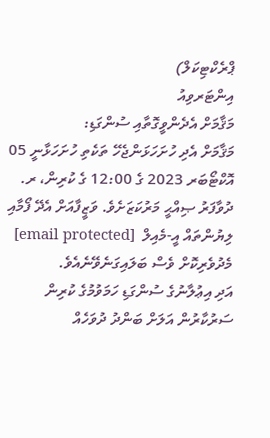ޕްރެކްޓިކަލް)
އިންޓަރވިއު
މަޤާމަށް އެދެންވީގޮތާއި ސުންގަޑި:
މަޤާމަށް އެދި ހުށަހަޅަންޖެހޭ ތަކެތި ހުށަހަޅާނީ 05 އޮކްޓޯބަރ 2023 ގެ 12:00 ގެ ކުރިން، ރ. ދުވާފަރު ޞިއްޙީ މަރުކަޒަށެވެ. ވަޒީފާއަށް އެދޭ ފޯމާއި ލިޔުންތައް އީ-މެއިލް  [email protected] މެދުވެރިކޮށް ވެސް ބަލައިގަނެވޭނެއެވެ.
އަދި އިޢުލާނުގެ ސުންގަޑި ހަމަވުމުގެ ކުރިން ސަރުކާރުން އަލަށް ބަންދު ދުވަހެއް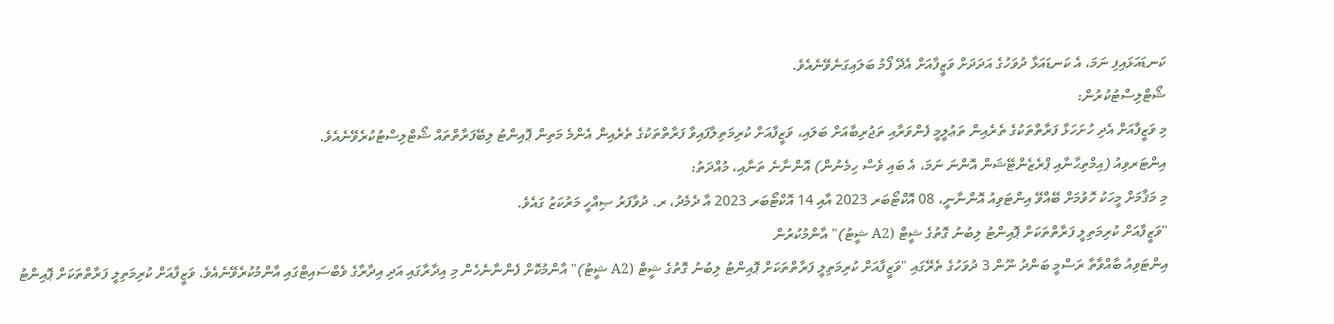ކަނޑައަޅައިފި ނަމަ، އެ ކަނޑައަޅާ ދުވަހުގެ އަދަދަށް ވަޒީފާއަށް އެދޭ ފޯމު ބަލައިގަނެވޭނެއެވެ.
ޝޯޓްލިސްޓުކުރުން:
މި ވަޒީފާއަށް އެދި ހުށަހަޅާ ފަރާތްތަކުގެ ތެރެއިން ތަޢުލީމީ ފެންވަރާއި ތަޖުރިބާއަށް ބަލައި، ވަޒީފާއަށް ކުރިމަތިލާފައިވާ ފަރާތްތަކުގެ ތެރެއިން އެންމެ މަތިން ޕޮއިންޓު ލިބޭފަރާތްތައް ޝޯޓްލިސްޓުކުރެވޭނެއެވެ.
އިންޓަރވިއު (އިމްތިޙާނާއި ޕްރެޒެންޓޭޝަން އޮންނަ ނަމަ، އެ ބައި ވެސް ހިމެނުން) އޮންނާނެ ތަނާއި، މުއްދަތު:
މި މަޤާމަށް މީހަކު ހޮވުމަށް ބޭއްވޭ އިންޓަވިއު އޮންނާނީ، 08 އޮކްޓޯބަރ 2023 އާއި 14 އޮކްޓޯބަރ 2023 އާ ދެމެދު، ރ. ދުވާފަރު ޞިއްހީ މަރުކަޒު ގައެވެ.
"ވަޒީފާއަށް ކުރިމަތިލީ ފަރާތްތަކަށް ޕޮއިންޓު ލިބުނު ގޮތުގެ ޝީޓް (A2 ޝީޓު)" އާންމުކުރުން
އިންޓަވިއު ބާއްވާތާ ރަސްމީ ބަންދު ނޫން 3 ދުވަހުގެ ތެރޭގައި "ވަޒީފާއަށް ކުރިމަތިލީ ފަރާތްތަކަށް ޕޮއިންޓު ލިބުނު ގޮތުގެ ޝީޓް (A2 ޝީޓު)" އާންމުކޮށް ފެންނާނެހެން މި އިދާރާގައި އަދި އިދާރާގެ ވެބްސައިޓްގައި އާންމުކުރެވޭނެއެވެ. ވަޒީފާއަށް ކުރިމަތިލީ ފަރާތްތަކަށް ޕޮއިންޓު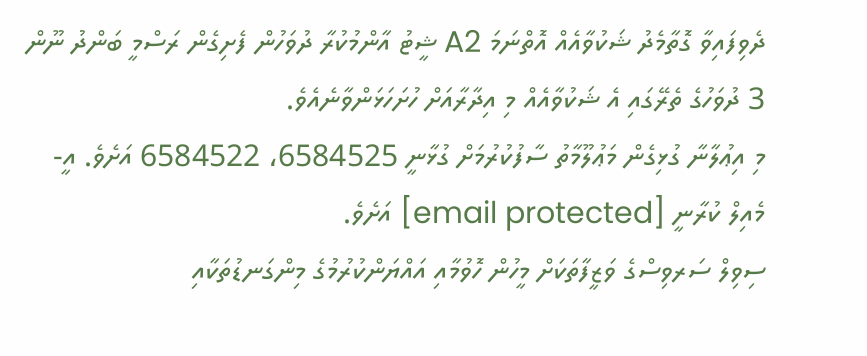ދެވިފައިވާ ގޮތާމެދު ޝަކުވާއެއް އޮތްނަމަ A2 ޝީޓު އާންމުކުރާ ދުވަހުން ފެށިގެން ރަސްމީ ބަންދު ނޫން 3 ދުވަހުގެ ތެރޭގައި އެ ޝަކުވާއެއް މި އިދާރާއަށް ހުށަހަޅަންވާނެއެވެ.
މި އިޢުލާނާ ގުޅިގެން މަޢުލޫމާތު ސާފުކުރުމަށް ގުޅާނީ 6584525، 6584522 އަށެވެ. އީ-މެއިލް ކުރާނީ [email protected] އަށެވެ.
ސިވިލް ސަރވިސްގެ ވަޒީފާތަކަށް މީހުން ހޮވުމާއި އައްޔަންކުރުމުގެ މިންގަނޑުތަކާއި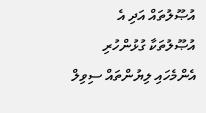އުޞޫލުތައް އަދި އެ އުޞޫލުތަކާ ގުޅުންހުރި އެންމެހައި ލިޔުންތައް ސިވިލް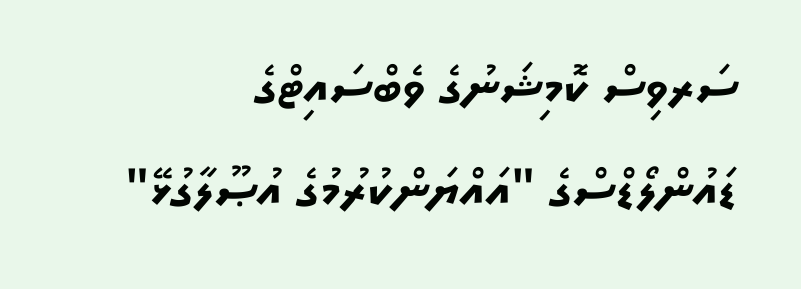ސަރވިސް ކޮމިޝަނުގެ ވެބްސައިޓްގެ ޑައުންލޯޑްސްގެ "އައްޔަންކުރުމުގެ އުޞޫލާގުޅޭ"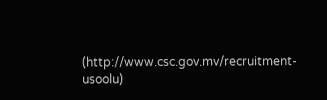(http://www.csc.gov.mv/recruitment-usoolu)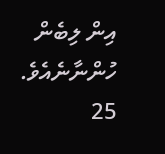އިން ލިބެން ހުންނާނެއެވެ.
25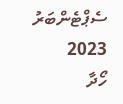ސެޕްޓެންބަރު 2023
ހޯދާ